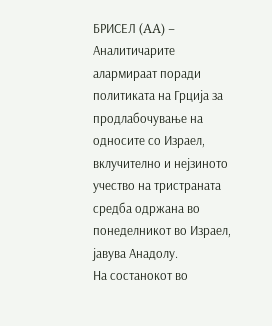БРИСЕЛ (AA) – Аналитичарите алармираат поради политиката на Грција за продлабочување на односите со Израел, вклучително и нејзиното учество на тристраната средба одржана во понеделникот во Израел, јавува Анадолу.
На состанокот во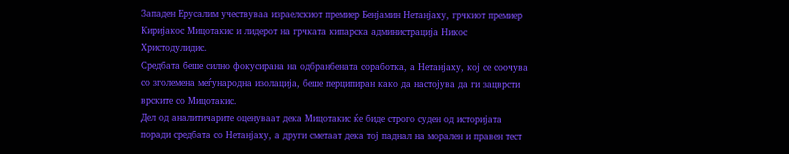Западен Ерусалим учествуваа израелскиот премиер Бенјамин Нетанјаху, грчкиот премиер Киријакос Мицотакис и лидерот на грчката кипарска администрација Никос Христодулидис.
Средбата беше силно фокусирана на одбранбената соработка, а Нетанјаху, кој се соочува со зголемена меѓународна изолација, беше перципиран како да настојува да ги зацврсти врските со Мицотакис.
Дел од аналитичарите оценуваат дека Мицотакис ќе биде строго суден од историјата поради средбата со Нетанјаху, а други сметаат дека тој паднал на морален и правен тест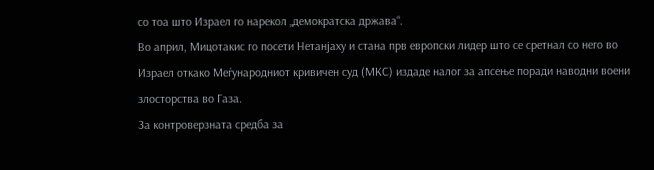со тоа што Израел го нарекол „демократска држава“.
Во април, Мицотакис го посети Нетанјаху и стана прв европски лидер што се сретнал со него во Израел откако Меѓународниот кривичен суд (МКС) издаде налог за апсење поради наводни воени злосторства во Газа.
За контроверзната средба за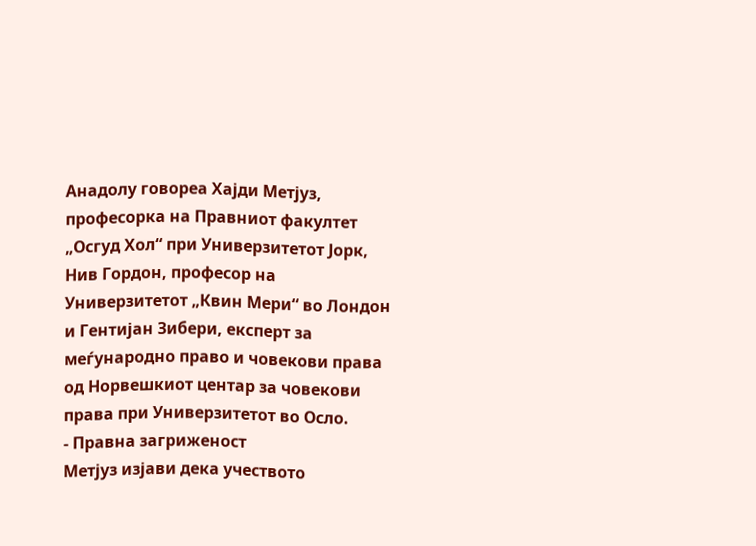Анадолу говореа Хајди Метјуз, професорка на Правниот факултет „Осгуд Хол“ при Универзитетот Јорк, Нив Гордон, професор на Универзитетот „Квин Мери“ во Лондон и Гентијан Зибери, експерт за меѓународно право и човекови права од Норвешкиот центар за човекови права при Универзитетот во Осло.
- Правна загриженост
Метјуз изјави дека учеството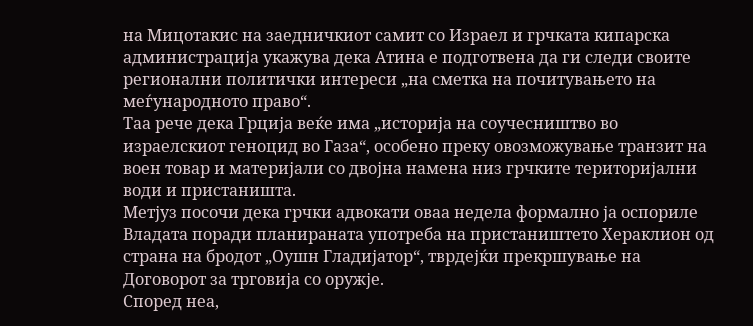на Мицотакис на заедничкиот самит со Израел и грчката кипарска администрација укажува дека Атина е подготвена да ги следи своите регионални политички интереси „на сметка на почитувањето на меѓународното право“.
Таа рече дека Грција веќе има „историја на соучесништво во израелскиот геноцид во Газа“, особено преку овозможување транзит на воен товар и материјали со двојна намена низ грчките територијални води и пристаништа.
Метјуз посочи дека грчки адвокати оваа недела формално ја оспориле Владата поради планираната употреба на пристаништето Хераклион од страна на бродот „Оушн Гладијатор“, тврдејќи прекршување на Договорот за трговија со оружје.
Според неа,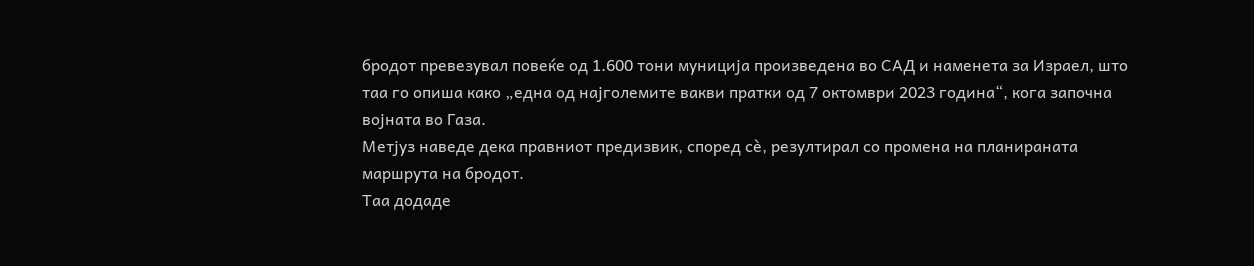бродот превезувал повеќе од 1.600 тони муниција произведена во САД и наменета за Израел, што таа го опиша како „една од најголемите вакви пратки од 7 октомври 2023 година“, кога започна војната во Газа.
Метјуз наведе дека правниот предизвик, според сè, резултирал со промена на планираната маршрута на бродот.
Таа додаде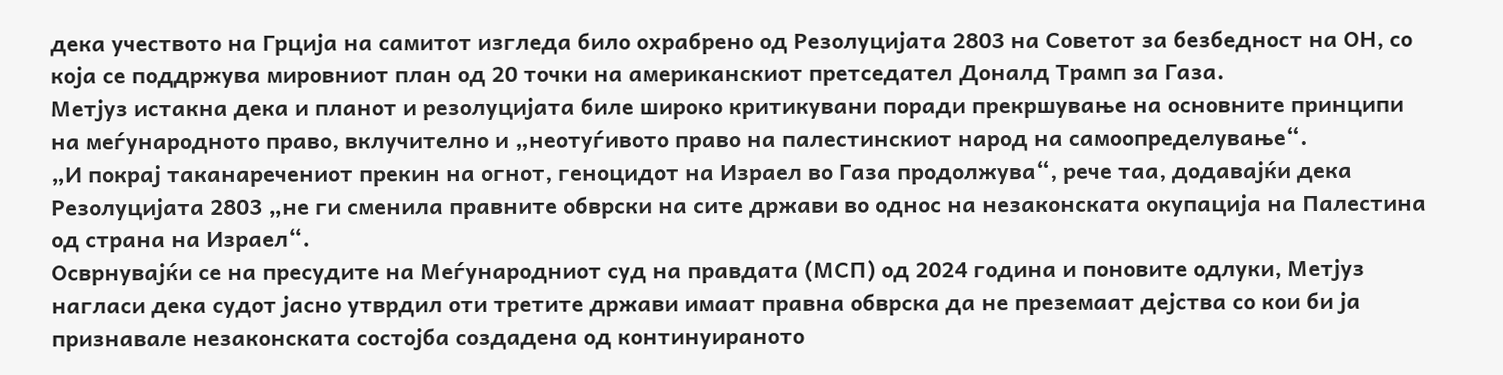дека учеството на Грција на самитот изгледа било охрабрено од Резолуцијата 2803 на Советот за безбедност на ОН, со која се поддржува мировниот план од 20 точки на американскиот претседател Доналд Трамп за Газа.
Метјуз истакна дека и планот и резолуцијата биле широко критикувани поради прекршување на основните принципи на меѓународното право, вклучително и „неотуѓивото право на палестинскиот народ на самоопределување“.
„И покрај таканаречениот прекин на огнот, геноцидот на Израел во Газа продолжува“, рече таа, додавајќи дека Резолуцијата 2803 „не ги сменила правните обврски на сите држави во однос на незаконската окупација на Палестина од страна на Израел“.
Осврнувајќи се на пресудите на Меѓународниот суд на правдата (МСП) од 2024 година и поновите одлуки, Метјуз нагласи дека судот јасно утврдил оти третите држави имаат правна обврска да не преземаат дејства со кои би ја признавале незаконската состојба создадена од континуираното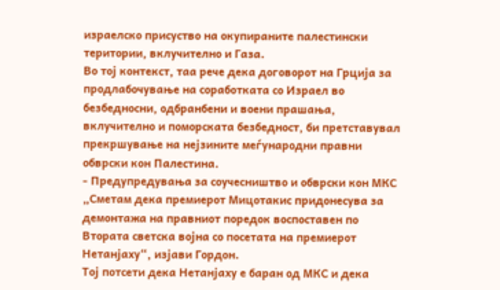израелско присуство на окупираните палестински територии, вклучително и Газа.
Во тој контекст, таа рече дека договорот на Грција за продлабочување на соработката со Израел во безбедносни, одбранбени и воени прашања, вклучително и поморската безбедност, би претставувал прекршување на нејзините меѓународни правни обврски кон Палестина.
- Предупредувања за соучесништво и обврски кон МКС
„Сметам дека премиерот Мицотакис придонесува за демонтажа на правниот поредок воспоставен по Втората светска војна со посетата на премиерот Нетанјаху“, изјави Гордон.
Тој потсети дека Нетанјаху е баран од МКС и дека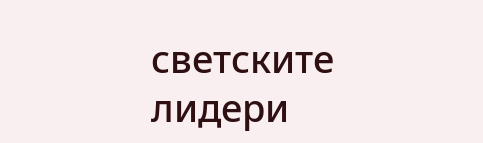светските лидери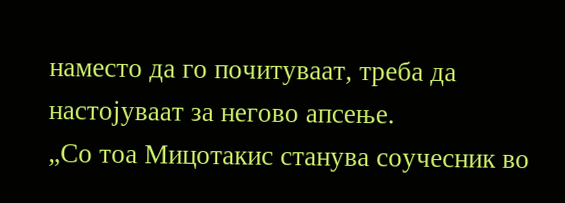наместо да го почитуваат, треба да настојуваат за негово апсење.
„Со тоа Мицотакис станува соучесник во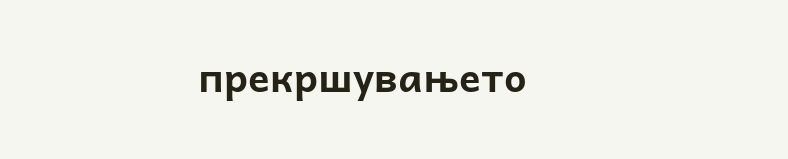прекршувањето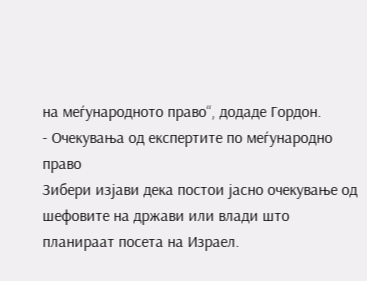на меѓународното право“, додаде Гордон.
- Очекувања од експертите по меѓународно право
Зибери изјави дека постои јасно очекување од шефовите на држави или влади што планираат посета на Израел.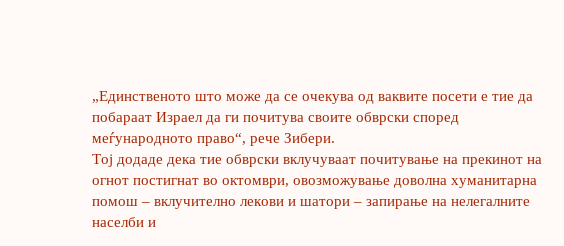„Единственото што може да се очекува од ваквите посети е тие да побараат Израел да ги почитува своите обврски според меѓународното право“, рече Зибери.
Тој додаде дека тие обврски вклучуваат почитување на прекинот на огнот постигнат во октомври, овозможување доволна хуманитарна помош – вклучително лекови и шатори – запирање на нелегалните населби и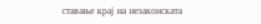ставање крај на незаконската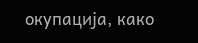окупација, како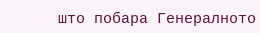што побара Генералното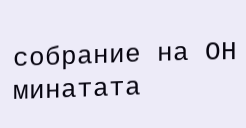собрание на ОН минатата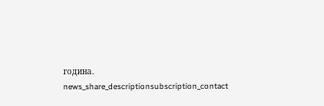година.
news_share_descriptionsubscription_contact